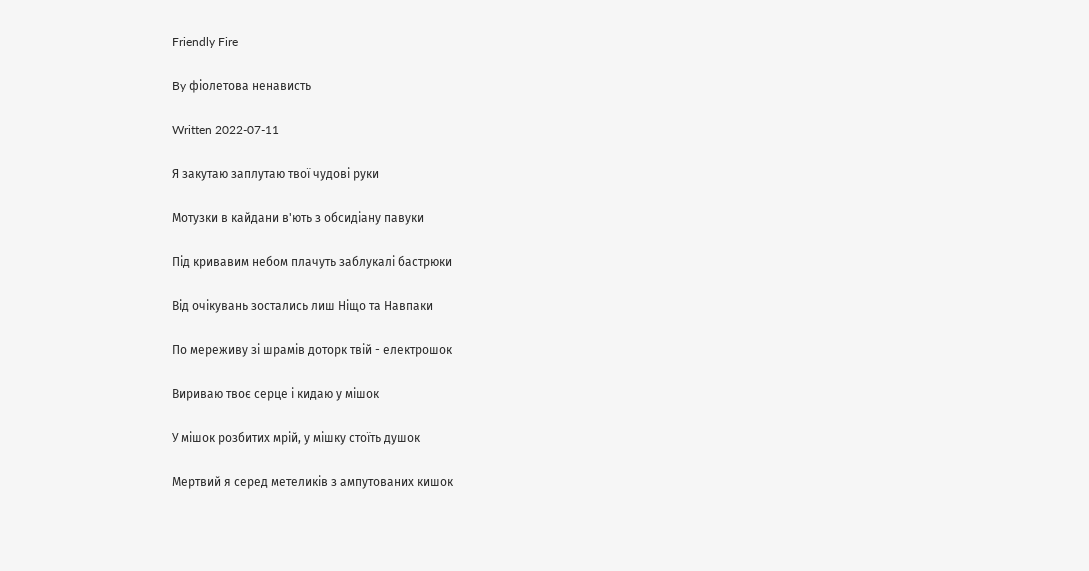Friendly Fire

By фіолетова ненависть

Written 2022-07-11

Я закутаю заплутаю твої чудові руки

Мотузки в кайдани в'ють з обсидіану павуки

Під кривавим небом плачуть заблукалі бастрюки

Від очікувань зостались лиш Ніщо та Навпаки

По мереживу зі шрамів доторк твій - електрошок

Вириваю твоє серце і кидаю у мішок

У мішок розбитих мрій, у мішку стоїть душок

Мертвий я серед метеликів з ампутованих кишок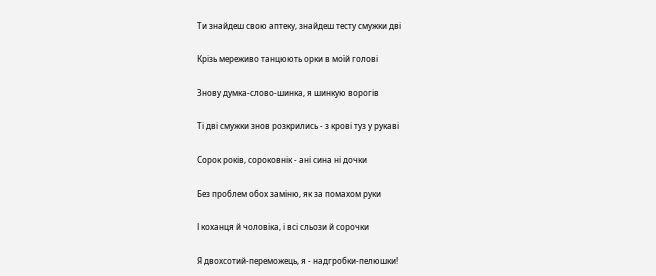Ти знайдеш свою аптеку, знайдеш тесту смужки дві

Крізь мереживо танцюють орки в моїй голові

Знову думка-слово-шинка, я шинкую ворогів

Ті дві смужки знов розкрились - з крові туз у рукаві

Сорок років, сороковнік - ані сина ні дочки

Без проблем обох заміню, як за помахом руки

І коханця й чоловіка, і всі сльози й сорочки

Я двохсотий-переможець, я - надгробки-пелюшки!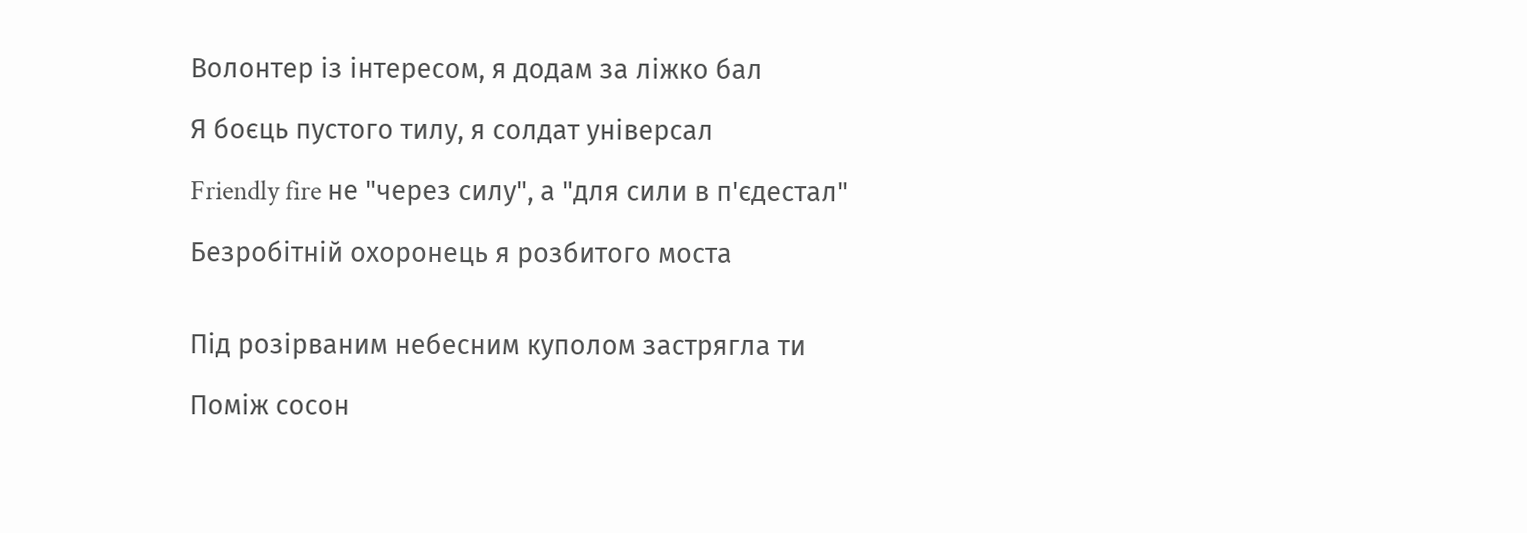Волонтер із інтересом, я додам за ліжко бал

Я боєць пустого тилу, я солдат універсал

Friendly fire не "через силу", а "для сили в п'єдестал"

Безробітній охоронець я розбитого моста


Під розірваним небесним куполом застрягла ти

Поміж сосон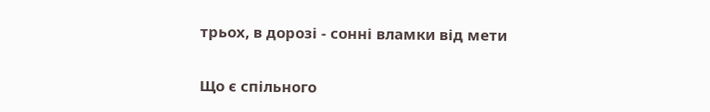трьох, в дорозі - сонні вламки від мети

Що є спільного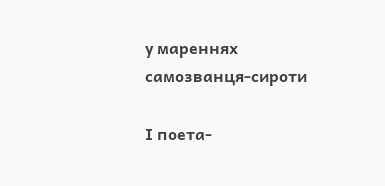у мареннях самозванця-сироти

І поета-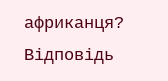африканця? Відповідь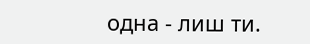одна - лиш ти.